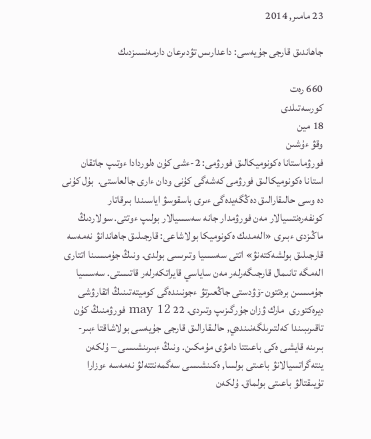23 مامىر, 2014

جاھاندىق قارجى جۇيەسى: داعدارىس تۋدىرعان دارمەنسىزدىك

660 رەت
كورسەتىلدى
18 مين
وقۋ ءۇشىن
فورۋماستانا ەكونوميكالىق فورۋمى: 2-ءشى كۇن ەلوردادا ءوتىپ جاتقان استانا ەكونوميكالىق فورۋمى كەشەگى كۇنى ودان ءارى جالعاستى.  بۇل كۇنى دە وسى حالىقارالىق دەڭگەيدەگى ءىرى باسقوسۋ اياسىندا بىرقاتار كونفەرەنتسيالار مەن فورۋمدار جانە سەسسيالار بولىپ ءوتتى. سولاردىڭ ماڭىزدى ءبىرى «الەمدىك ەكونوميكا بولاشاعى: قارجىلىق جاھاندانۋ نەمەسە قارجىلىق بولشەكتەنۋ» اتتى سەسسيا وتىرىسى بولدى. ونىڭ جۇمىسىنا اتتارى الەمگە تانىمال قارجىگەرلەر مەن ساياسي قايراتكەرلەر قاتىستى. سەسسيا جۇمىسىن برەتتون-ۆۋدستى جاڭعىرتۋ ءجونىندەگى كوميتەتىنىڭ اتقارۋشى ديرەكتورى  مارك ۋزان جۇرگىزىپ وتىردى. 22 may 12 فورۋمنىڭ كۇن تاقىرىبىندا كەلتىرىلگەنىندەي, حالىقارالىق قارجى جۇيەسى بولاشاقتا ءبىر-بىرىنە قايشى ەكى باعىتتا دامۋى مۇمكىن. ونىڭ ءبىرىنشىسى – ۇلكەن ينتەگراتسيالانۋ باعىتى بولسا, ەكىنشىسى سەگمەنتتەلۋ نەمەسە ءوزارا تۇيىقتالۋ باعىتى بولماق. ۇلكەن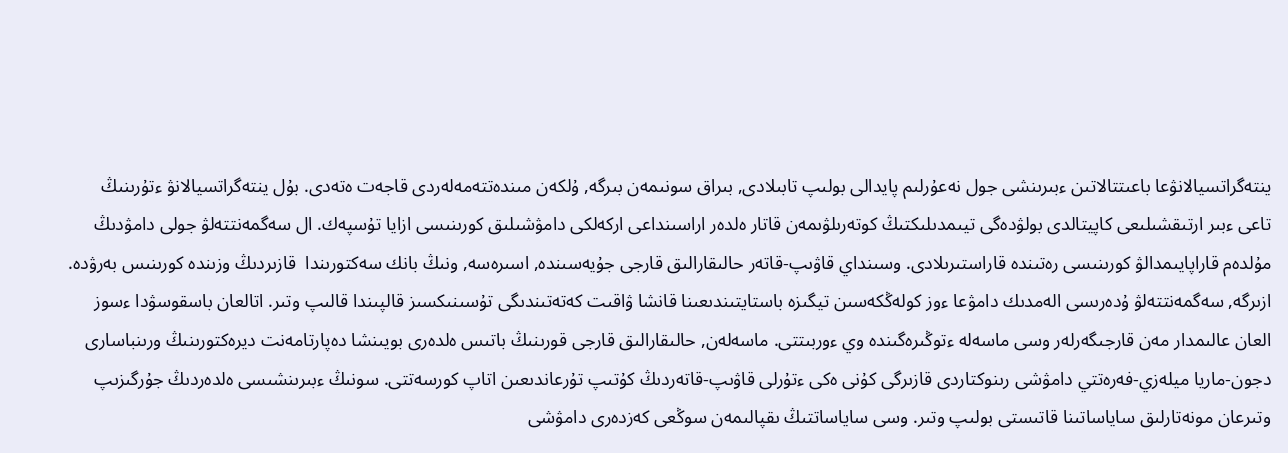ينتەگراتسيالانۋعا باعىتتالاتىن ءبىرىنشى جول نەعۇرلىم پايدالى بولىپ تابىلادى, بىراق سونىمەن بىرگە, ۇلكەن مىندەتتەمەلەردى قاجەت ەتەدى. بۇل ينتەگراتسيالانۋ ءتۇرىنىڭ تاعى ءبىر ارتىقشىلىعى كاپيتالدى بولۋدەگى تيىمدىلىكتىڭ كوتەرىلۋىمەن قاتار ەلدەر اراسىنداعى اركەلكى دامۋشىلىق كورىنىسى ازايا تۇسپەك. ال سەگمەنتتەلۋ جولى دامۋدىڭ مۇلدەم قاراپايىمدالۋ كورىنىسى رەتىندە قاراستىرىلادى. وسىنداي قاۋىپ-قاتەر حالىقارالىق قارجى جۇيەسىندە, اسىرەسە, ونىڭ بانك سەكتورىندا  قازىردىڭ وزىندە كورىنىس بەرۋدە. ازىرگە, سەگمەنتتەلۋ ۇدەرىسى الەمدىك دامۋعا ءوز كولەڭكەسىن تيگىزە باستايتىندىعىنا قانشا ۋاقىت كەتەتىندىگى تۇسىنىكسىز قالپىندا قالىپ وتىر. اتالعان باسقوسۋدا ءسوز العان عالىمدار مەن قارجىگەرلەر وسى ماسەلە ءتوڭىرەگىندە وي ءوربىتتى. ماسەلەن, حالىقارالىق قارجى قورىنىڭ باتىس ەلدەرى بويىنشا دەپارتامەنت ديرەكتورىنىڭ ورىنباسارى دجون-ماريا ميلەزي-فەرەتتي دامۋشى رىنوكتاردى قازىرگى كۇنى ەكى ءتۇرلى قاۋىپ-قاتەردىڭ كۇتىپ تۇرعاندىعىن اتاپ كورسەتتى. سونىڭ ءبىرىنشىسى ەلدەردىڭ جۇرگىزىپ وتىرعان مونەتارلىق ساياساتىنا قاتىستى بولىپ وتىر. وسى ساياساتتىڭ ىقپالىمەن سوڭعى كەزدەرى دامۋشى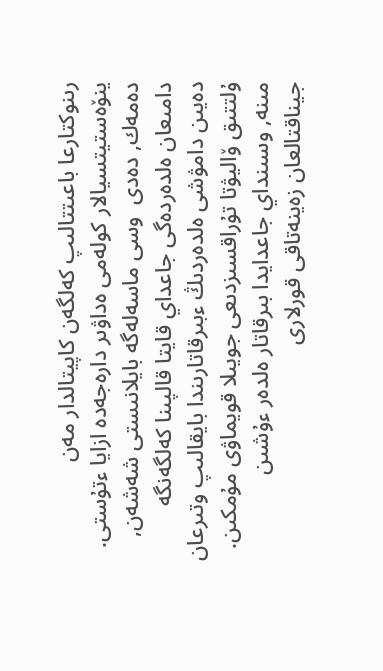رىنوكتارعا باعىتتالىپ كەلگەن كاپيتالدار مەن ينۆەستيتسيالار كولەمى ەداۋىر دارەجەدە ازايا ءتۇستى. دەمەك, دەدى  وسى ماسەلەگە بايلانىستى شەشەن, دامىعان ەلدەردەگى جاعداي قايتا قالپىنا كەلگەنگە دەيىن دامۋشى ەلدەردىڭ ءبىرقاتارىندا بايقالىپ وتىرعان ۇلتتىق ۆاليۋتا تۇراقسىزدىعى جويىلا قويماۋى مۇمكىن. مىنە, وسىنداي جاعدايدا بىرقاتار ەلدەر ءۇشىن جيناقتالعان زەينەتاقى قورلارى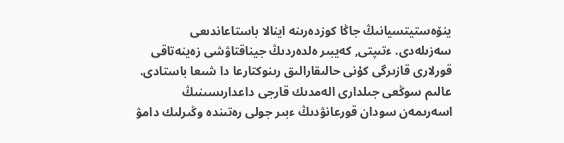ينۆەستيتسيانىڭ جاڭا كوزدەرىنە اينالا باستاعاندىعى سەزىلەدى. ءتىپتى, كەيبىر ەلدەردىڭ جيناقتاۋشى زەينەتاقى قورلارى قازىرگى كۇنى حالىقارالىق رىنوكتارعا دا شىعا باستادى. عالىم سوڭعى جىلدارى الەمدىك قارجى داعدارىسىنىڭ اسەرىمەن سودان قورعانۋدىڭ ءبىر جولى رەتىندە وڭىرلىك دامۋ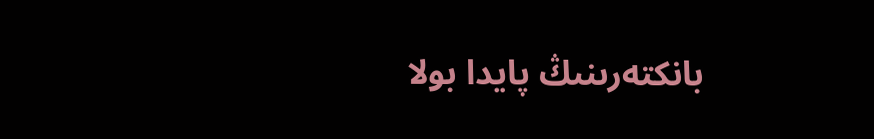بانكتەرىنىڭ پايدا بولا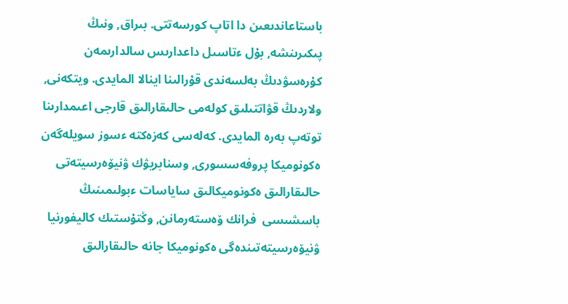باستاعاندىعىن دا اتاپ كورسەتتى. بىراق, ونىڭ پىكىرىنشە, بۇل ءتاسىل داعدارىس سالدارىمەن كۇرەسۋدىڭ بەلسەندى قۇرالىنا اينالا المايدى. ويتكەنى, ولاردىڭ قۋاتتىلىق كولەمى حالىقارالىق قارجى اعىمدارىنا توتەپ بەرە المايدى. كەلەسى كەزەكتە ءسوز سويلەگەن ەكونوميكا پروفەسسورى, وسنابريۋك ۋنيۆەرسيتەتى  حالىقارالىق ەكونوميكالىق ساياسات ءبولىمىنىڭ باسشىسى  فرانك ۆەستەرمانن, وڭتۇستىك كاليفورنيا ۋنيۆەرسيتەتىندەگى ەكونوميكا جانە حالىقارالىق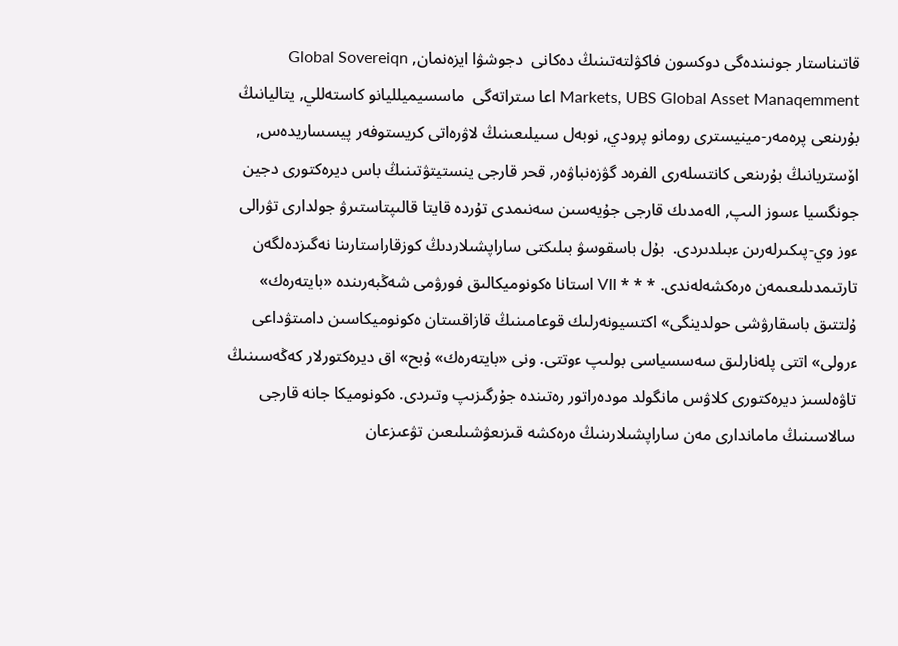قاتىناستار جونىندەگى دوكسون فاكۋلتەتىنىڭ دەكانى  دجوشۋا ايزەنمان, Global Sovereiqn Markets, UBS Global Asset Manaqemment اعا ستراتەگى  ماسسيميلليانو كاستەللي, يتاليانىڭ بۇرىنعى پرەمەر-مينيسترى رومانو پرودي, نوبەل سىيلىعىنىڭ لاۋرەاتى كريستوفەر پيسساريدەس, اۆستريانىڭ بۇرىنعى كانتسلەرى الفرەد گۋزەنباۋەر, قحر قارجى ينستيتۋتىنىڭ باس ديرەكتورى دجين جونگسيا ءسوز الىپ, الەمدىك قارجى جۇيەسىن سەنىمدى تۇردە قايتا قالىپتاستىرۋ جولدارى تۋرالى ءوز وي-پىكىرلەرىن ءبىلدىردى.  بۇل باسقوسۋ بىلىكتى ساراپشىلاردىڭ كوزقاراستارىنا نەگىزدەلگەن تارتىمدىلىعىمەن ەرەكشەلەندى. * * * VII استانا ەكونوميكالىق فورۋمى شەڭبەرىندە «بايتەرەك» ۇلتتىق باسقارۋشى حولدينگى» اكتسيونەرلىك قوعامىنىڭ قازاقستان ەكونوميكاسىن دامىتۋداعى ءرولى» اتتى پلەنارلىق سەسسياسى بولىپ ءوتتى. ونى «بايتەرەك» ۇبح» اق ديرەكتورلار كەڭەسىنىڭ تاۋەلسىز ديرەكتورى كلاۋس مانگولد مودەراتور رەتىندە جۇرگىزىپ وتىردى. ەكونوميكا جانە قارجى سالاسىنىڭ ماماندارى مەن ساراپشىلارىنىڭ ەرەكشە قىزىعۋشىلىعىن تۋعىزعان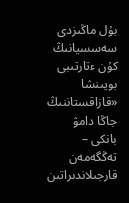بۇل ماڭىزدى سەسسيانىڭ كۇن ءتارتىبى بويىنشا «قازاقستاننىڭ جاڭا دامۋ بانكى – تەڭگەمەن قارجىلاندىراتىن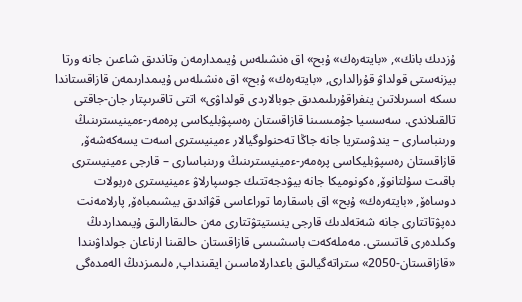ۇزدىك بانك», «بايتەرەك» ۇبح» اق ەنشىلەس ۇيىمدارمەن وتاندىق شاعىن جانە ورتا بيزنەستى قولداۋ قۇرالدارى, «بايتەرەك» ۇبح» اق ەنشىلەس ۇيىمدارىمەن قازاقستاندا ىسكە اسىرىلاتىن ينفراقۇرىلىمدىق جوبالاردى قولداۋى» اتتى تاقىرىپتار جان-جاقتى تالقىلاندى. سەسسيا جۇمىسىنا قازاقستان رەسپۋبليكاسى پرەمەر-ءمينيسترىنىڭ ورىنباسارى – يندۋستريا جانە جاڭا تەحنولوگيالار ءمينيسترى اسەت يسەكەشەۆ, قازاقستان رەسپۋبليكاسى پرەمەر-ءمينيسترىنىڭ ورىنباسارى – قارجى ءمينيسترى باقىت سۇلتانوۆ, ەكونوميكا جانە بيۋدجەتتىك جوسپارلاۋ ءمينيسترى ەربولات دوساەۆ, «بايتەرەك» ۇبح» اق باسقارما توراعاسى قۋاندىق بيشىمباەۆ, پارلامەنت دەپۋتاتتارى جانە شەتەلدىك قارجى ينستيتۋتتارى مەن حالىقارالىق ۇيىمداردىڭ وكىلدەرى قاتىستى. مەملەكەت باسشىسى قازاقستان حالقىنا ارناعان جولداۋىندا «قازاقستان-2050» ستراتەگيالىق باعدارلاماسىن ايقىنداپ, ەلىمىزدىڭ الەمدەگى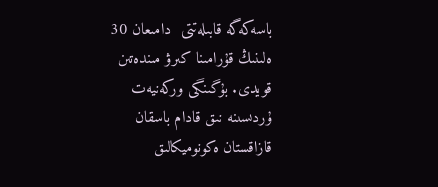باسەكەگە قابىلەتتى  دامىعان 30 ەلىنىڭ قۇرامىنا كىرۋ مىندەتىن قويدى. بۇگىنگى وركەنيەت ۇردىسىنە نىق قادام باسقان قازاقستان ەكونوميكالىق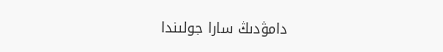دامۋدىڭ سارا جولىندا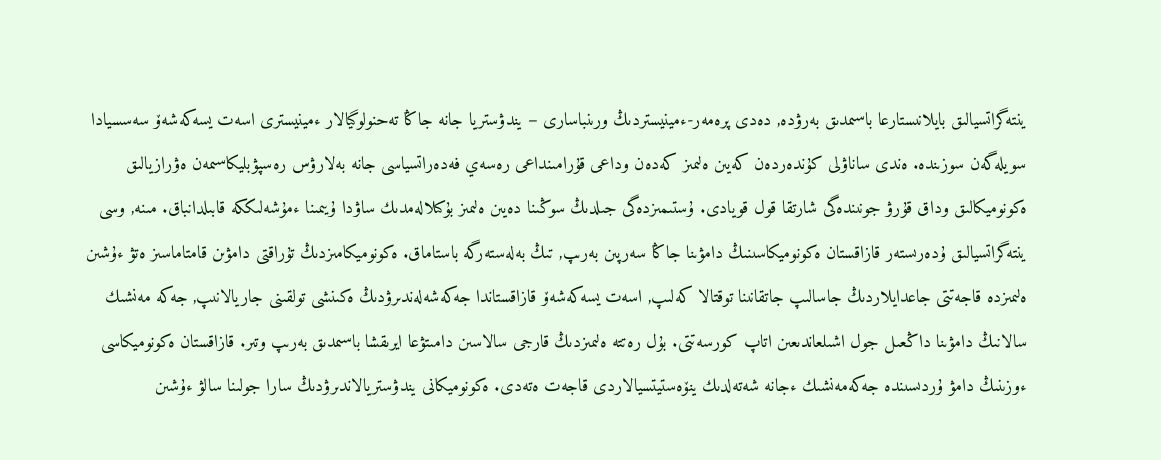ينتەگراتسيالىق بايلانىستارعا باسىمدىق بەرۋدە, دەدى پرەمەر-ءمينيستردىڭ ورىنباسارى – يندۋستريا جانە جاڭا تەحنولوگيالار ءمينيسترى اسەت يسەكەشەۆ سەسسيادا سويلەگەن سوزىندە. ەندى ساناۋلى كۇندەردەن كەيىن ەلىمىز كەدەن وداعى قۇرامىنداعى رەسەي فەدەراتسياسى جانە بەلارۋس رەسپۋبليكاسىمەن ەۋرازيالىق ەكونوميكالىق وداق قۇرۋ جونىندەگى شارتقا قول قويادى. ۇستىمىزدەگى جىلدىڭ سوڭىنا دەيىن ەلىمىز بۇكىلالەمدىك ساۋدا ۇيىمىنا ءمۇشەلىككە قابىلدانباق. مىنە, وسى ينتەگراتسيالىق ۇدەرىستەر قازاقستان ەكونوميكاسىنىڭ دامۋىنا جاڭا سەرپىن بەرىپ, تىڭ بەلەستەرگە باستاماق. ەكونوميكامىزدىڭ تۇراقتى دامۋىن قامتاماسىز ەتۋ ءۇشىن ەلىمىزدە قاجەتتى جاعدايلاردىڭ جاسالىپ جاتقانىنا توقتالا كەلىپ, اسەت يسەكەشەۆ قازاقستاندا جەكەشەلەندىرۋدىڭ ەكىنشى تولقىنى جاريالانىپ, جەكە مەنشىك سالانىڭ دامۋىنا داڭعىل جول اشىلعاندىعىن اتاپ كورسەتتى. بۇل رەتتە ەلىمىزدىڭ قارجى سالاسىن دامىتۋعا ايرىقشا باسىمدىق بەرىپ وتىر. قازاقستان ەكونوميكاسى ءوزىنىڭ دامۋ ۇردىسىندە جەكەمەنشىك ءجانە شەتەلدىك ينۆەستيتسيالاردى قاجەت ەتەدى. ەكونوميكانى يندۋستريالاندىرۋدىڭ سارا جولىنا سالۋ ءۇشىن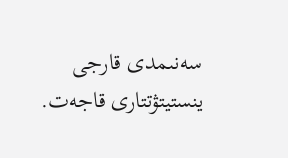سەنىمدى قارجى ينستيتۋتتارى قاجەت.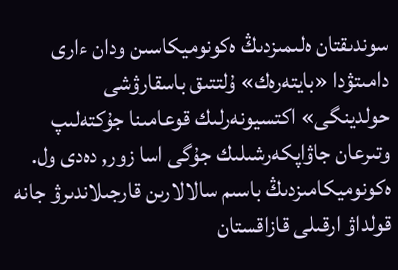سوندىقتان ەلىمىزدىڭ ەكونوميكاسىن ودان ءارى دامىتۋدا «بايتەرەك» ۇلتتىق باسقارۋشى حولدينگى» اكتسيونەرلىك قوعامىنا جۇكتەلىپ وتىرعان جاۋاپكەرشىلىك جۇگى اسا زور, دەدى ول. ەكونوميكامىزدىڭ باسىم سالالارىن قارجىلاندىرۋ جانە قولداۋ ارقىلى قازاقستان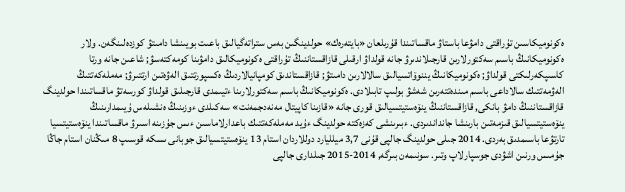ەكونوميكاسىن تۇراقتى دامۋعا باستاۋ ماقساتىندا قۇرىلعان «بايتەرەك» حولدينگىن بەس ستراتەگيالىق باعىت بويىنشا دامىتۋ كوزدەلىنگەن. ولار ەكونوميكانىڭ باسىم سەكتورلارىن قارجىلاندىرۋ جانە قولداۋ ارقىلى قازاقستاننىڭ تۇراقتى ەكونوميكالىق دامۋىنا كومەكتەسۋ; شاعىن جانە ورتا كاسىپكەرلىكتى قولداۋ; ەكونوميكانىڭ يننوۆاتسيالىق سالالارىن دامىتۋ; قازاقستاندىق كومپانيالاردىڭ ەكسپورتتىق الەۋەتىن ارتتىرۋ; مەملەكەتتىڭ الەۋمەتتىك سالاداعى باسىم مىندەتتەرىن شەشۋ بولىپ تابىلادى. ەكونوميكانىڭ باسىم سەكتورلارىنا ءتيىمدى قارجىلىق قولداۋ كورسەتۋ ماقساتىندا حولدينگ قازاقستاننىڭ دامۋ بانكى, قازاقستاننىڭ ينۆەستيتسيالىق قورى جانە «قازىنا كاپيتال مەنەدجمەنت» سەكىلدى ءوزىنىڭ ەنشىلەس ۇيىمدارىنىڭ ينۆەستيتسيالىق قىزمەتىن بارىنشا جانداندىردى. ءبىرىنشى كەزەكتە حولدينگ ءۇيد مەملەكەتتىك باعدارلاماسىن ءىس جۇزىنە اسىرۋ ماقساتىندا ينۆەستيتسيا تارتۋعا باسىمدىق بەردى. 2014 جىلى حولدينگ جالپى قۇنى 3,7 ميلليارد دوللاردان استام 13 ينۆەستيتسيالىق جوبانى ىسكە قوسىپ 8 مىڭنان استام جاڭا جۇمىس ورنىن اشۋدى جوسپارلاپ وتىر. سونىمەن بىرگە, 2014-2015 جىلدارى جالپى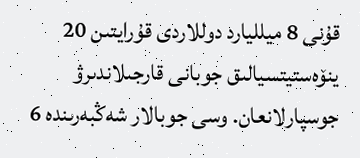قۇنى 8 ميلليارد دوللاردى قۇرايتىن 20 ينۆەستيتسيالىق جوبانى قارجىلاندىرۋ جوسپارلانعان. وسى جوبالار شەڭبەرىندە 6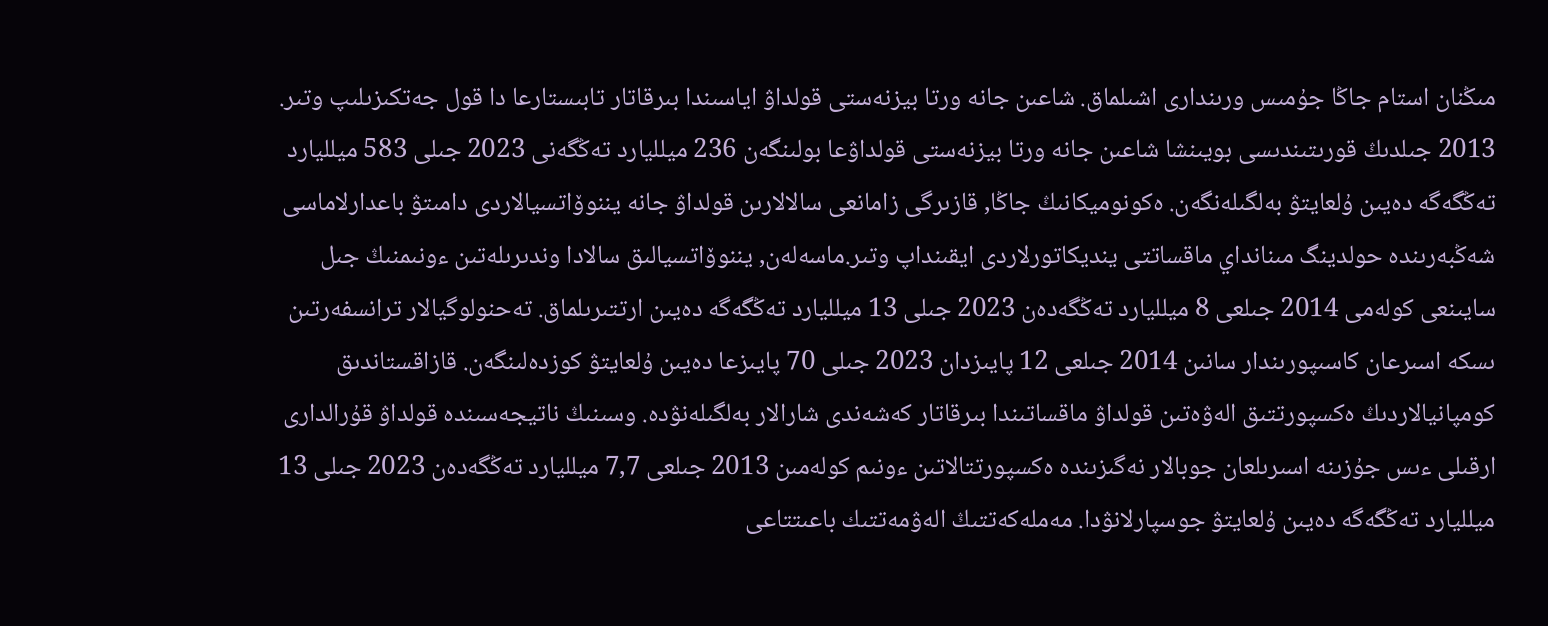مىڭنان استام جاڭا جۇمىس ورىندارى اشىلماق. شاعىن جانە ورتا بيزنەستى قولداۋ اياسىندا بىرقاتار تابىستارعا دا قول جەتكىزىلىپ وتىر. 2013 جىلدىڭ قورىتىندىسى بويىنشا شاعىن جانە ورتا بيزنەستى قولداۋعا بولىنگەن 236 ميلليارد تەڭگەنى 2023 جىلى 583 ميلليارد تەڭگەگە دەيىن ۇلعايتۋ بەلگىلەنگەن. ەكونوميكانىڭ جاڭا, قازىرگى زامانعى سالالارىن قولداۋ جانە يننوۆاتسيالاردى دامىتۋ باعدارلاماسى شەڭبەرىندە حولدينگ مىنانداي ماقساتتى ينديكاتورلاردى ايقىنداپ وتىر.ماسەلەن, يننوۆاتسيالىق سالادا وندىرىلەتىن ءونىمنىڭ جىل سايىنعى كولەمى 2014 جىلعى 8 ميلليارد تەڭگەدەن 2023 جىلى 13 ميلليارد تەڭگەگە دەيىن ارتتىرىلماق. تەحنولوگيالار ترانسفەرتىن ىسكە اسىرعان كاسىپورىندار سانىن 2014 جىلعى 12 پايىزدان 2023 جىلى 70 پايىزعا دەيىن ۇلعايتۋ كوزدەلىنگەن. قازاقستاندىق كومپانيالاردىڭ ەكسپورتتىق الەۋەتىن قولداۋ ماقساتىندا بىرقاتار كەشەندى شارالار بەلگىلەنۋدە. وسىنىڭ ناتيجەسىندە قولداۋ قۇرالدارى ارقىلى ءىس جۇزىنە اسىرىلعان جوبالار نەگىزىندە ەكسپورتتالاتىن ءونىم كولەمىن 2013 جىلعى 7,7 ميلليارد تەڭگەدەن 2023 جىلى 13 ميلليارد تەڭگەگە دەيىن ۇلعايتۋ جوسپارلانۋدا. مەملەكەتتىڭ الەۋمەتتىك باعىتتاعى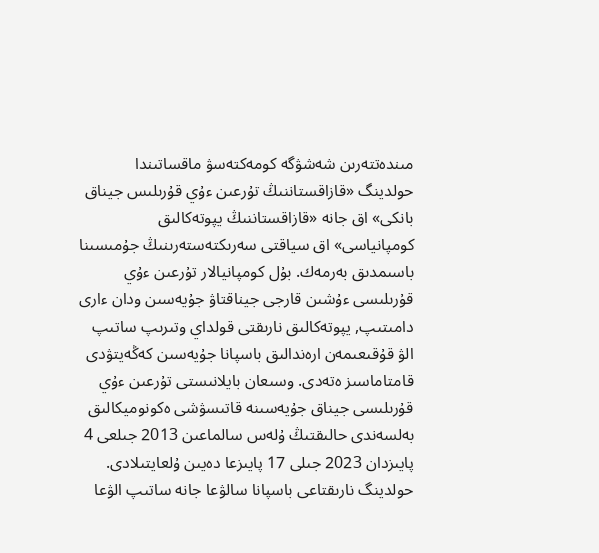مىندەتتەرىن شەشۋگە كومەكتەسۋ ماقساتىندا حولدينگ «قازاقستاننىڭ تۇرعىن ءۇي قۇرىلىس جيناق بانكى» اق جانە «قازاقستاننىڭ يپوتەكالىق كومپانياسى» اق سياقتى سەرىكتەستەرىنىڭ جۇمىسىنا باسىمدىق بەرمەك. بۇل كومپانيالار تۇرعىن ءۇي قۇرىلىسى ءۇشىن قارجى جيناقتاۋ جۇيەسىن ودان ءارى دامىتىپ, يپوتەكالىق نارىقتى قولداي وتىرىپ ساتىپ الۋ قۇقىعىمەن ارەندالىق باسپانا جۇيەسىن كەڭەيتۋدى قامتاماسىز ەتەدى. وسىعان بايلانىستى تۇرعىن ءۇي قۇرىلىسى جيناق جۇيەسىنە قاتىسۋشى ەكونوميكالىق بەلسەندى حالىقتىڭ ۇلەس سالماعىن 2013 جىلعى 4 پايىزدان 2023 جىلى 17 پايىزعا دەيىن ۇلعايتىلادى. حولدينگ نارىقتاعى باسپانا سالۋعا جانە ساتىپ الۋعا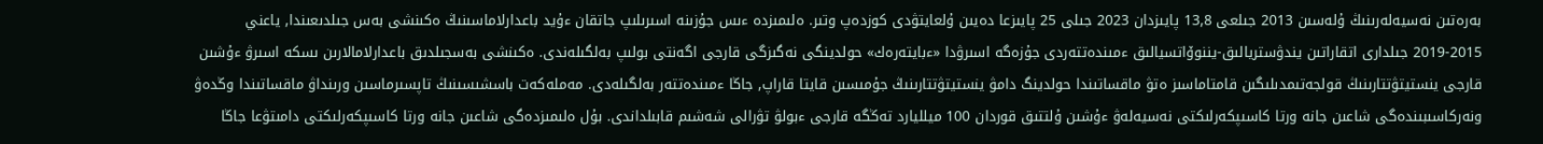بەرەتىن نەسيەلەرىنىڭ ۇلەسىن 2013 جىلعى 13,8 پايىزدان 2023 جىلى 25 پايىزعا دەيىن ۇلعايتۋدى كوزدەپ وتىر. ەلىمىزدە ءىس جۇزىنە اسىرىلىپ جاتقان ءۇيد باعدارلاماسىنىڭ ەكىنشى بەس جىلدىعىندا, ياعني 2015-2019 جىلدارى اتقاراتىن يندۋستريالىق-يننوۆاتسيالىق ءمىندەتتەردى جۇزەگە اسىرۋدا «ءبايتەرەك» حولدينگى نەگىزگى قارجى اگەنتى بولىپ بەلگىلەندى. ەكىنشى بەسجىلدىق باعدارلامالارىن ىسكە اسىرۋ ءۇشىن قارجى ينستيتۋتتارىنىڭ قولجەتىمدىلىگىن قامتاماسىز ەتۋ ماقساتىندا حولدينگ دامۋ ينستيتۋتتارىنىڭ جۇمىسىن قايتا قاراپ, جاڭا ءمىندەتتەر بەلگىلەدى. مەملەكەت باسشىسىنىڭ تاپسىرماسىن ورىنداۋ ماقساتىندا وڭدەۋ ونەركاسىبىندەگى شاعىن جانە ورتا كاسىپكەرلىكتى نەسيەلەۋ ءۇشىن ۇلتتىق قوردان 100 ميلليارد تەڭگە قارجى ءبولۋ تۋرالى شەشىم قابىلداندى. بۇل ەلىمىزدەگى شاعىن جانە ورتا كاسىپكەرلىكتى دامىتۋعا جاڭا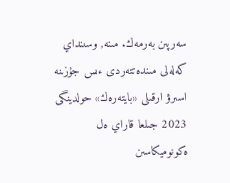سەرپىن بەرمەك. مىنە, وسىنداي كەلەلى مىندەتتەردى ءىس جۇزىنە اسىرۋ ارقىلى «بايتەرەك» حولدينگى 2023 جىلعا قاراي ەل ەكونوميكاسىن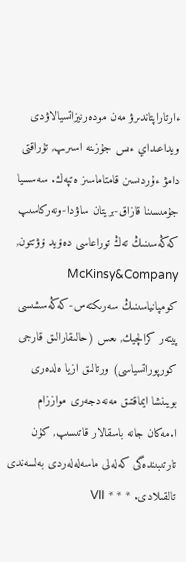ءارتاراپتاندىرۋ مەن مودەرنيزاتسيالاۋدى ويداعىداي ءىس جۇزىنە اسىرىپ, تۇراقتى دامۋ ءۇردىسىن قامتاماسىز ەتپەك. سەسسيا جۇمىسىنا قازاق-بريتان ساۋدا-ونەركاسىپ كەڭەسىنىڭ تەڭ توراعاسى دەۆيد ۆۋتتون, McKinsy&Company كومپانياسىنىڭ سەرىكتەس-كەڭەسشىسى پيتەر كرالچيك, ىعس (حالىقارالىق قارجى كورپوراتسياسى) ورتالىق ازيا ەلدەرى بويىنشا ايماقتىق مەنەدجەرى مواززام ا.مەكان جانە باسقالار قاتىسىپ, كۇن تارتىبىندەگى كەلەلى ماسەلەلەردى بەلسەندى تالقىلادى. * * * VII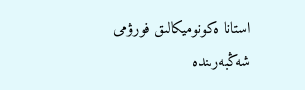استانا ەكونوميكالىق فورۋمى شەڭبەرىندە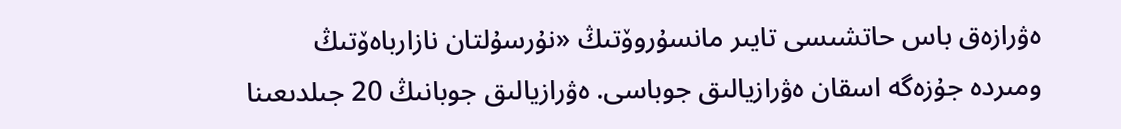ەۋرازەق باس حاتشىسى تايىر مانسۇروۆتىڭ «نۇرسۇلتان نازارباەۆتىڭ ومىردە جۇزەگە اسقان ەۋرازيالىق جوباسى. ەۋرازيالىق جوبانىڭ 20 جىلدىعىنا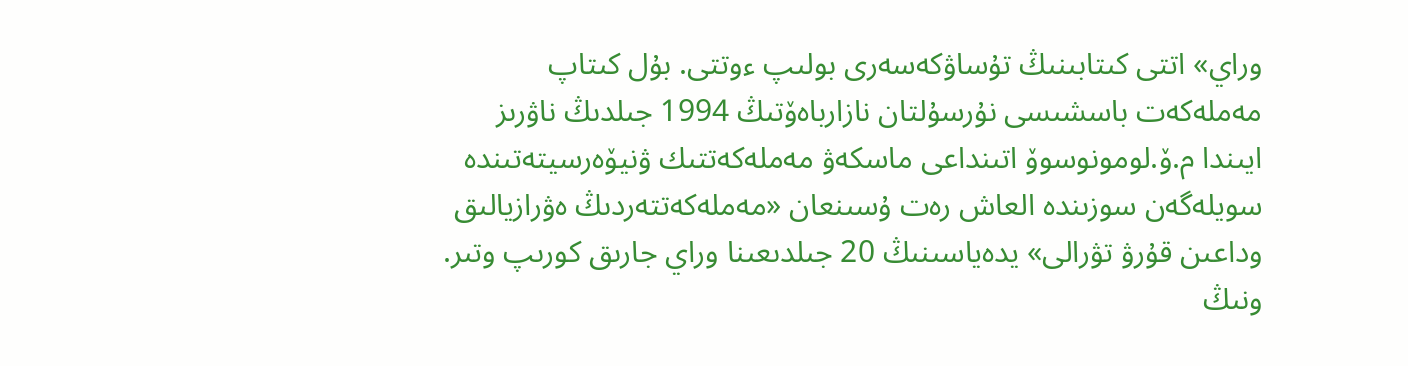وراي» اتتى كىتابىنىڭ تۇساۋكەسەرى بولىپ ءوتتى. بۇل كىتاپ مەملەكەت باسشىسى نۇرسۇلتان نازارباەۆتىڭ 1994 جىلدىڭ ناۋرىز ايىندا م.ۆ.لومونوسوۆ اتىنداعى ماسكەۋ مەملەكەتتىك ۋنيۆەرسيتەتىندە سويلەگەن سوزىندە العاش رەت ۇسىنعان «مەملەكەتتەردىڭ ەۋرازيالىق وداعىن قۇرۋ تۋرالى» يدەياسىنىڭ 20 جىلدىعىنا وراي جارىق كورىپ وتىر. ونىڭ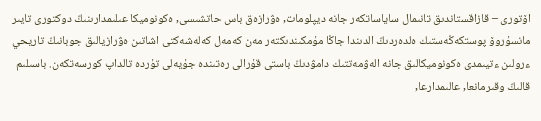اۆتورى – قازاقستاندىق تانىمال ساياساتكەر جانە ديپلومات, ەۋرازەق باس حاتشىسى, ەكونوميكا عىلىمدارىنىڭ دوكتورى تايىر مانسۇروۆ پوستكەڭەستىك ەلدەردىڭ الدىندا جاڭا مۇمكىندىكتەر مەن كەمەل كەلەشەكتى اشاتىن ەۋرازيالىق جوبانىڭ تاريحي ءرولىن ءتيىمدى ەكونوميكالىق جانە الەۋمەتتىك دامۋدىڭ باستى قۇرالى رەتىندە جۇيەلى تۇردە تالداپ كورسەتكەن. باسىلىم قالىڭ وقىرمانعا, عالىمدارعا,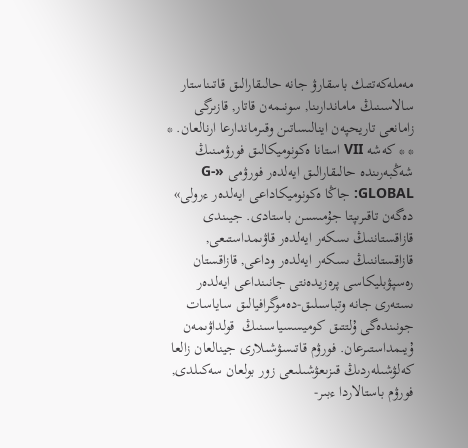مەملەكەتتىك باسقارۋ جانە حالىقارالىق قاتىناستار سالاسىنىڭ ماماندارىنا, سونىمەن قاتار, قازىرگى زامانعى تاريحپەن اينالىساتىن وقىرماندارعا ارنالعان. * * * كەشە VII استانا ەكونوميكالىق فورۋمىنىڭ شەڭبەرىندە حالىقارالىق ايەلدەر فورۋمى «G-GLOBAL: جاڭا ەكونوميكاداعى ايەلدەر ءرولى» دەگەن تاقىرىپتا جۇمىسىن باستادى. جيىندى قازاقستاننىڭ ىسكەر ايەلدەر قاۋىمداستىعى, قازاقستاننىڭ ىسكەر ايەلدەر وداعى, قازاقستان رەسپۋبليكاسى پرەزيدەنتى جانىنداعى ايەلدەر ىستەرى جانە وتباسىلىق-دەموگرافيالىق ساياسات جونىندەگى ۇلتتىق كوميسسياسىنىڭ  قولداۋىمەن ۇيىمداستىرعان. فورۋم قاتىسۋشىلارى جينالعان زالعا كەلۋشىلەردىڭ قىزىعۋشىلىعى زور بولعان سەكىلدى, فورۋم باستالاردا ءبىر-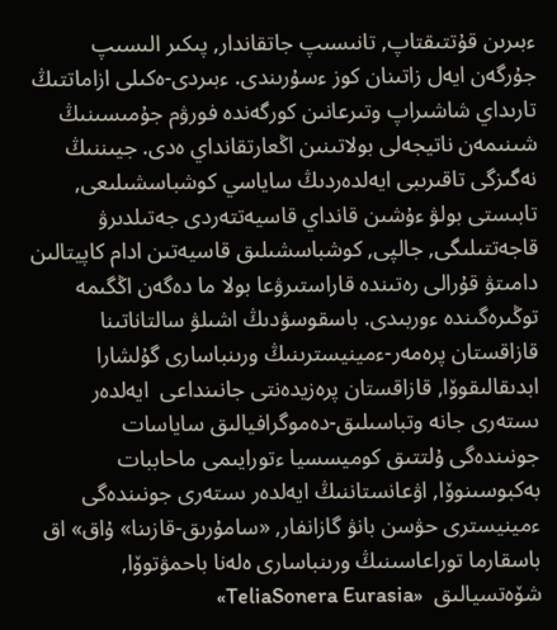ءبىرىن قۇتتىقتاپ, تانىسىپ جاتقاندار, پىكىر الىسىپ جۇرگەن ايەل زاتىنان كوز ءسۇرىندى. ءبىردى-ەكىلى ازاماتتىڭ تارىداي شاشىراپ وتىرعانىن كورگەندە فورۋم جۇمىسىنىڭ شىنىمەن ناتيجەلى بولاتىنىن اڭعارتقانداي ەدى. جيىننىڭ نەگىزگى تاقىرىبى ايەلدەردىڭ ساياسي كوشباسشىلىعى, تابىستى بولۋ ءۇشىن قانداي قاسيەتتەردى جەتىلدىرۋ قاجەتتىلىگى, جالپى, كوشباسشىلىق قاسيەتىن ادام كاپيتالىن دامىتۋ قۇرالى رەتىندە قاراستىرۋعا بولا ما دەگەن اڭگىمە توڭىرەگىندە ءوربىدى. باسقوسۋدىڭ اشىلۋ سالتاناتىنا قازاقستان پرەمەر-ءمينيسترىنىڭ ورىنباسارى گۇلشارا ابدىقالىقوۆا, قازاقستان پرەزيدەنتى جانىنداعى  ايەلدەر ىستەرى جانە وتباسىلىق-دەموگرافيالىق ساياسات جونىندەگى ۇلتتىق كوميسسيا ءتورايىمى ماحاببات بەكبوسىنوۆا, اۋعانستاننىڭ ايەلدەر ىستەرى جونىندەگى ءمينيسترى حۋسن بانۋ گازانفار, «سامۇرىق-قازىنا» ۇاق» اق باسقارما توراعاسىنىڭ ورىنباسارى ەلەنا باحمۋتوۆا, شۆەتسيالىق  «TeliaSonera Eurasia»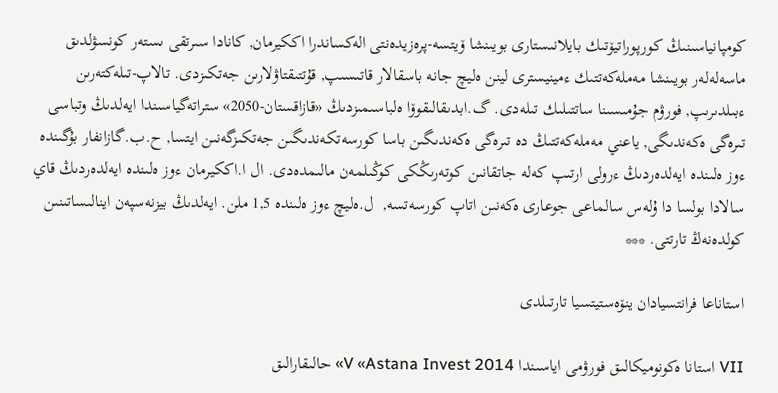كومپانياسىنىڭ كورپوراتيۆتىك بايلانىستارى بويىنشا ۆيتسە-پرەزيدەنتى الەكساندرا اككيرمان, كانادا سىرتقى ىستەر كونسۋلدىق ماسەلەلەر بويىنشا مەملەكەتتىك ءمينيسترى لينن ەليچ جانە باسقالار قاتىسىپ, قۇتتىقتاۋلارىن جەتكىزدى. تالاپ-تىلەكتەرىن ءبىلدىرىپ, فورۋم جۇمىسىنا ساتتىلىك تىلەدى. گ.ابدىقالىقوۆا ەلباسىمىزدىڭ «قازاقستان-2050» ستراتەگياسىندا ايەلدىڭ وتباسى تىرەگى ەكەندىگى, ياعني مەملەكەتتىڭ دە تىرەگى ەكەندىگىن باسا كورسەتكەندىگىن جەتكىزگەنىن ايتسا, ح.ب.گازانفار بۇگىندە ءوز ەلىندە ايەلدەردىڭ ءرولى ارتىپ كەلە جاتقانىن كوتەرىڭكى كوڭىلمەن مالىمدەدى. ال ا.اككيرمان ءوز ەلىندە ايەلدەردىڭ قاي سالادا بولسا دا ۇلەس سالماعى جوعارى ەكەنىن اتاپ كورسەتسە,  ل.ەليچ ءوز ەلىندە 1,5 ملن. ايەلدىڭ بيزنەسپەن اينالىساتىنىن كولدەنەڭ تارتتى. ***

استاناعا فرانتسيادان ينۆەستيتسيا تارتىلدى

VII استانا ەكونوميكالىق فورۋمى اياسىندا V «Astana Invest 2014» حالىقارالىق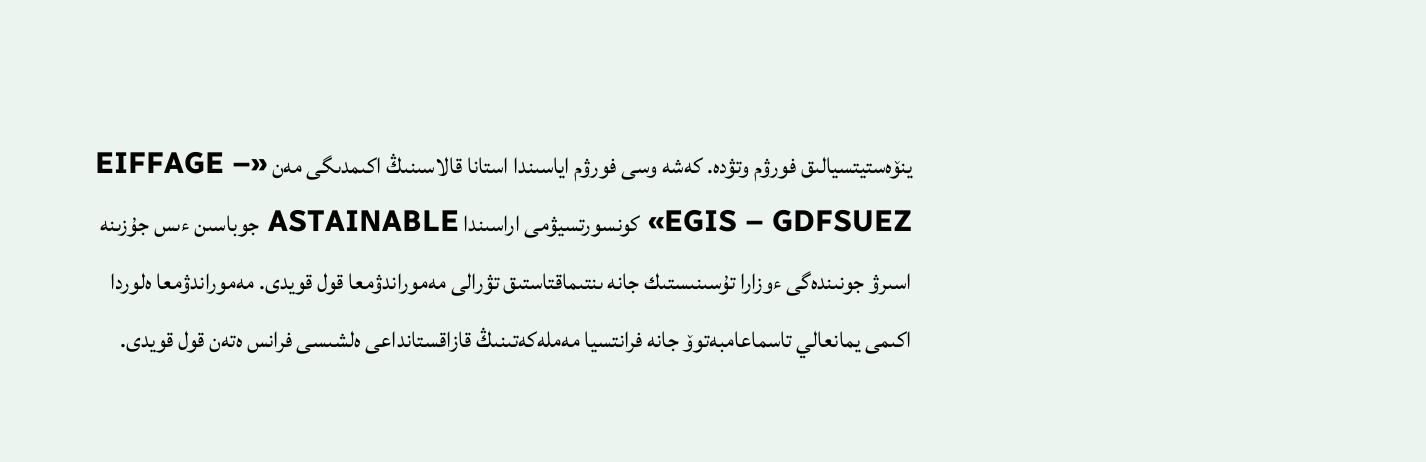ينۆەستيتسيالىق فورۋم وتۋدە. كەشە وسى فورۋم اياسىندا استانا قالاسىنىڭ اكىمدىگى مەن «EIFFAGE – EGIS – GDFSUEZ» كونسورتسيۋمى اراسىندا ASTAINABLE جوباسىن ءىس جۇزىنە اسىرۋ جونىندەگى ءوزارا تۇسىنىستىك جانە ىنتىماقتاستىق تۋرالى مەموراندۋمعا قول قويدى. مەموراندۋمعا ەلوردا اكىمى يمانعالي تاسماعامبەتوۆ جانە فرانتسيا مەملەكەتىنىڭ قازاقستانداعى ەلشىسى فرانس ەتەن قول قويدى.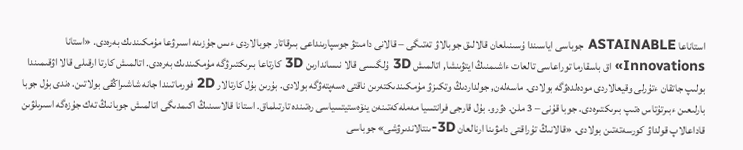استاناعا ASTAINABLE جوباسى اياسىندا ۇسىنىلعان قالالىق جوبالاۋ تەتىگى – قالانى دامىتۋ جوسپارىنداعى بىرقاتار جوبالاردى ءىس جۇزىنە اسىرۋعا مۇمكىندىك بەرەدى. «استانا Innovations» اق باسقارما توراعاسى تالعات ءاشىمنىڭ ايتۋىنشا, اتالمىش 3D ۇلگىسى قالا نىساندارىن 3D كارتاعا بىرىكتىرۋگە مۇمكىندىك بەرەدى. اتالمىش كارتا ارقىلى قالا اۋقىمىندا بولىپ جاتقان ءتۇرلى وقيعالاردى مودەلدەۋگە بولادى. ماسەلەن, جولداردىڭ وتكىزۋ مۇمكىندىكتەرىن ناقتى ەسەپتەۋگە بولادى. بۇرىن بۇل كارتالار 2D فورماتىندا جانە شاشىراڭقى بولاتىن. ەندى بۇل جوبا بارلىعىن ءبىرتۇتاس ەتىپ بىرىكتىرەدى. جوبا قۇنى – 3 ملن. ەۋرو. بۇل قارجى فرانتسيا مەملەكەتىنەن ينۆەستيتسياسى رەتىندە تارتىلماق. استانا قالاسىنىڭ اكىمدىگى اتالمىش جوبانىڭ تەك جۇزەگە اسىرىلۋىن قاداعالاپ قولداۋ كورسەتەتىن بولادى. «قالانىڭ تۇراقتى دامۋىنا ارنالعان 3D-ىنتالاندىرۋشى» جوباسى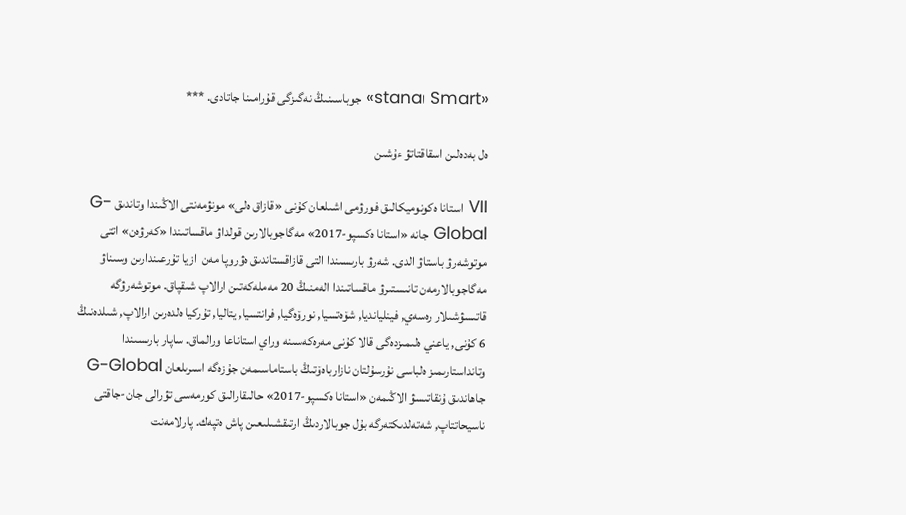«Smart اstana» جوباسىنىڭ نەگىزگى قۇرامىنا جاتادى. ***

ەل بەدەلىن اسقاقتاتۋ ءۇشىن

VII استانا ەكونوميكالىق فورۋمى اشىلعان كۇنى «قازاق ەلى» مونۋمەنتى الاڭىندا وتاندىق G-Global جانە «استانا ەكسپو-2017» مەگاجوبالارىن قولداۋ ماقساتىندا «كەرۋەن» اتتى موتوشەرۋ باستاۋ الدى. شەرۋ بارىسىندا التى قازاقستاندىق ەۋروپا مەن  ازيا تۇرعىندارىن وسىناۋ مەگاجوبالارمەن تانىستىرۋ ماقساتىندا الەمنىڭ 20 مەملەكەتىن ارالاپ شىقپاق. موتوشەرۋگە قاتىسۋشىلار رەسەي, فينليانديا, شۆەتسيا, نورۆەگيا, فرانتسيا, يتاليا, تۇركيا ەلدەرىن ارالاپ, شىلدەنىڭ 6 كۇنى, ياعني ەلىمىزدەگى قالا كۇنى مەرەكەسىنە وراي استاناعا ورالماق. ساپار بارىسىندا وتانداستارىمىز ەلباسى نۇرسۇلتان نازارباەۆتىڭ باستاماسىمەن جۇزەگە اسىرىلعان G-Global جاھاندىق ۇنقاتىسۋ الاڭىمەن «استانا ەكسپو-2017» حالىقارالىق كورمەسى تۋرالى جان-جاقتى ناسيحاتتاپ, شەتەلدىكتەرگە بۇل جوبالاردىڭ ارتىقشىلىعىن پاش ەتپەك. پارلامەنت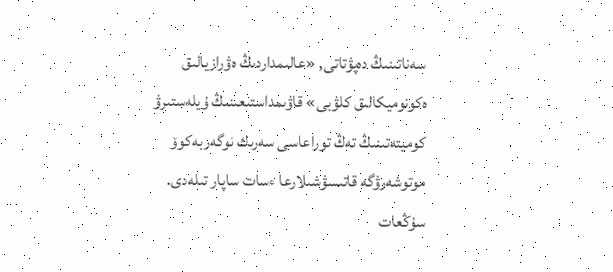سەناتىنىڭ دەپۋتاتى, «عالىمداردىڭ ەۋرازيالىق ەكونوميكالىق كلۋبى» قاۋىمداستىعىنىڭ ۇيلەستىرۋ كوميتەتىنىڭ تەڭ توراعاسى سەرىك نوگەربەكوۆ موتوشەرۋگە قاتىسۋشىلارعا ءسات ساپار تىلەدى. سۇڭعات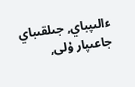ءالىپباي, جىلقىباي جاعىپار ۇلى,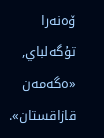ۆەنەرا تۇگەلباي, «ەگەمەن قازاقستان».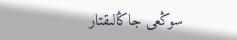سوڭعى جاڭالىقتار